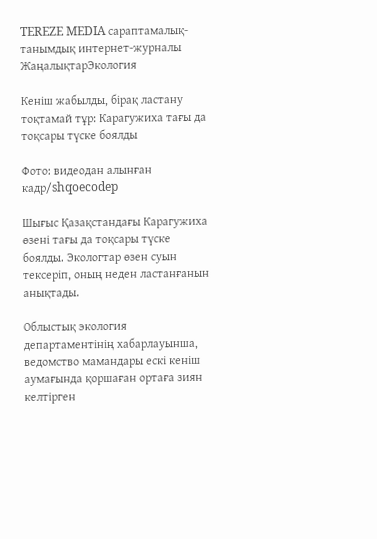TEREZE MEDIA сараптамалық-танымдық интернет-журналы
ЖаңалықтарЭкология

Кеніш жабылды, бірақ ластану тоқтамай тұр: Карагужиха тағы да тоқсары түске боялды

Фото: видеодан алынған кадр/shqoecodep

Шығыс Қазақстандағы Карагужиха өзені тағы да тоқсары түске боялды. Экологтар өзен суын тексеріп, оның неден ластанғанын анықтады.

Облыстық экология департаментінің хабарлауынша, ведомство мамандары ескі кеніш аумағында қоршаған ортаға зиян келтірген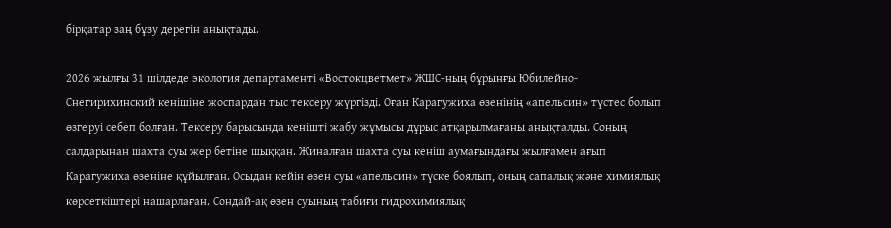бірқатар заң бұзу дерегін анықтады.

2026 жылғы 31 шілдеде экология департаменті «Востокцветмет» ЖШС-ның бұрынғы Юбилейно-Снегирихинский кенішіне жоспардан тыс тексеру жүргізді. Оған Карагужиха өзенінің «апельсин» түстес болып өзгеруі себеп болған. Тексеру барысында кенішті жабу жұмысы дұрыс атқарылмағаны анықталды. Соның салдарынан шахта суы жер бетіне шыққан. Жиналған шахта суы кеніш аумағындағы жылғамен ағып Карагужиха өзеніне құйылған. Осыдан кейін өзен суы «апельсин» түске боялып, оның сапалық және химиялық көрсеткіштері нашарлаған. Сондай-ақ өзен суының табиғи гидрохимиялық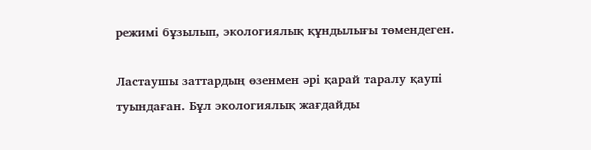режимі бұзылып, экологиялық құндылығы төмендеген.

Ластаушы заттардың өзенмен әрі қарай таралу қаупі туындаған. Бұл экологиялық жағдайды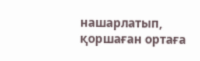нашарлатып, қоршаған ортаға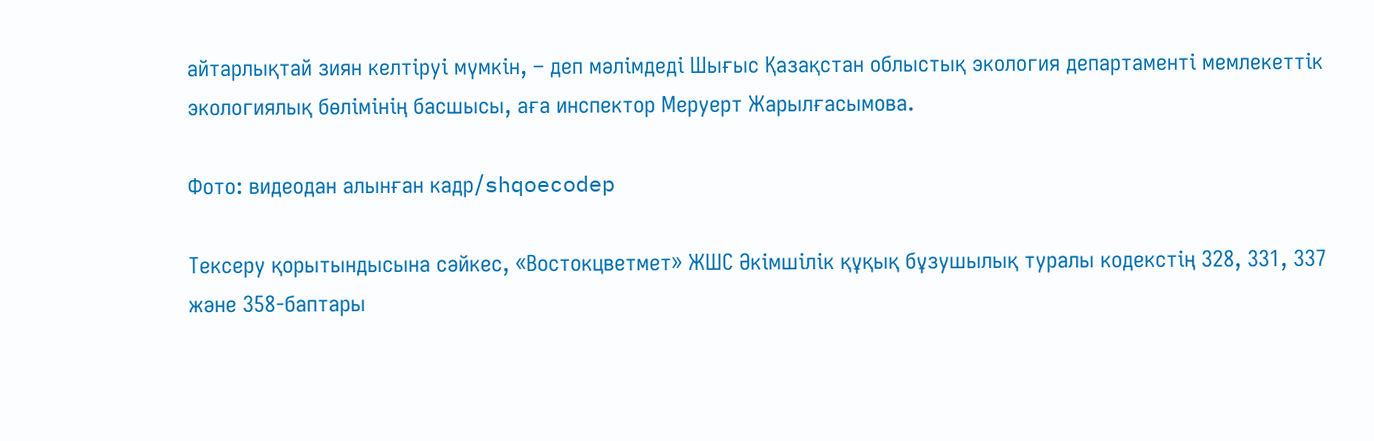айтарлықтай зиян келтіруі мүмкін, – деп мәлімдеді Шығыс Қазақстан облыстық экология департаменті мемлекеттік экологиялық бөлімінің басшысы, аға инспектор Меруерт Жарылғасымова.

Фото: видеодан алынған кадр/shqoecodep

Тексеру қорытындысына сәйкес, «Востокцветмет» ЖШС Әкімшілік құқық бұзушылық туралы кодекстің 328, 331, 337 және 358-баптары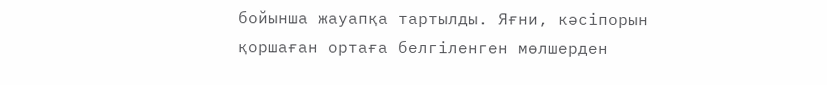бойынша жауапқа тартылды. Яғни, кәсіпорын қоршаған ортаға белгіленген мөлшерден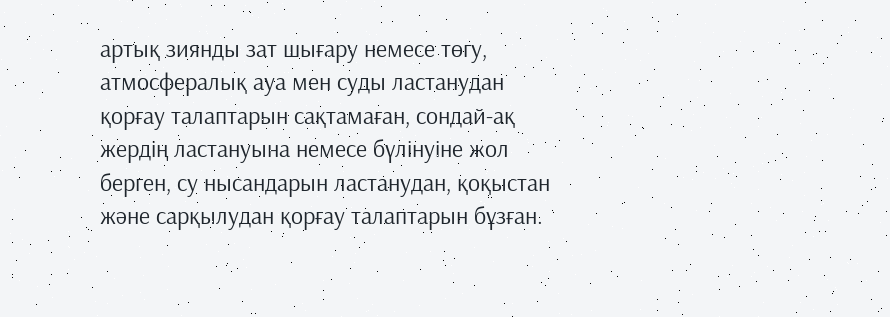артық зиянды зат шығару немесе төгу, атмосфералық ауа мен суды ластанудан қорғау талаптарын сақтамаған, сондай-ақ жердің ластануына немесе бүлінуіне жол берген, су нысандарын ластанудан, қоқыстан және сарқылудан қорғау талаптарын бұзған.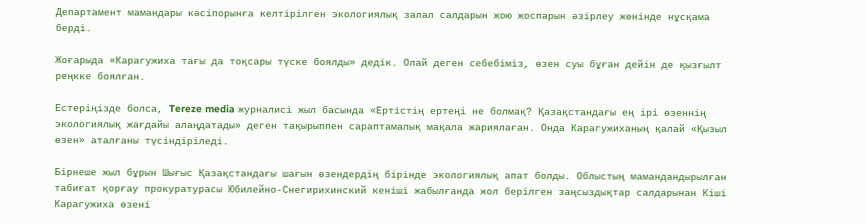Департамент мамандары кәсіпорынға келтірілген экологиялық залал салдарын жою жоспарын әзірлеу жөнінде нұсқама берді.

Жоғарыда «Карагужиха тағы да тоқсары түске боялды» дедік. Олай деген себебіміз, өзен суы бұған дейін де қызғылт реңкке боялған.

Естеріңізде болса, Tereze media журналисі жыл басында «Ертістің ертеңі не болмақ? Қазақстандағы ең ірі өзеннің экологиялық жағдайы алаңдатады» деген тақырыппен сараптамалық мақала жариялаған. Онда Карагужиханың қалай «Қызыл өзен» аталғаны түсіндіріледі.

Бірнеше жыл бұрын Шығыс Қазақстандағы шағын өзендердің бірінде экологиялық апат болды. Облыстың мамандандырылған табиғат қорғау прокуратурасы Юбилейно-Снегирихинский кеніші жабылғанда жол берілген заңсыздықтар салдарынан Кіші Карагужиха өзені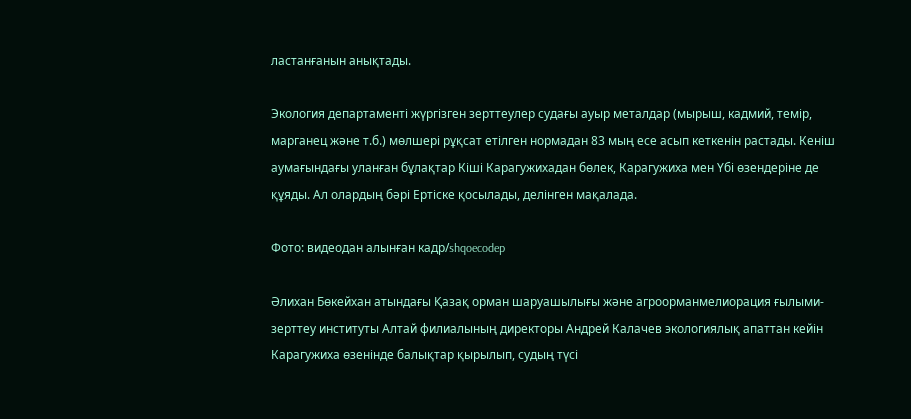ластанғанын анықтады.

Экология департаменті жүргізген зерттеулер судағы ауыр металдар (мырыш, кадмий, темір, марганец және т.б.) мөлшері рұқсат етілген нормадан 83 мың есе асып кеткенін растады. Кеніш аумағындағы уланған бұлақтар Кіші Карагужихадан бөлек, Карагужиха мен Үбі өзендеріне де құяды. Ал олардың бәрі Ертіске қосылады, делінген мақалада.

Фото: видеодан алынған кадр/shqoecodep

Әлихан Бөкейхан атындағы Қазақ орман шаруашылығы және агроорманмелиорация ғылыми-зерттеу институты Алтай филиалының директоры Андрей Калачев экологиялық апаттан кейін Карагужиха өзенінде балықтар қырылып, судың түсі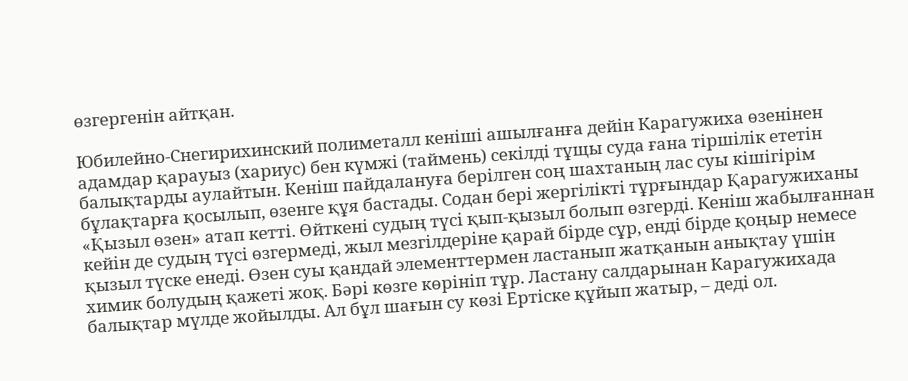өзгергенін айтқан.

Юбилейно-Снегирихинский полиметалл кеніші ашылғанға дейін Карагужиха өзенінен адамдар қарауыз (хариус) бен күмжі (таймень) секілді тұщы суда ғана тіршілік ететін балықтарды аулайтын. Кеніш пайдалануға берілген соң шахтаның лас суы кішігірім бұлақтарға қосылып, өзенге құя бастады. Содан бері жергілікті тұрғындар Қарагужиханы «Қызыл өзен» атап кетті. Өйткені судың түсі қып-қызыл болып өзгерді. Кеніш жабылғаннан кейін де судың түсі өзгермеді, жыл мезгілдеріне қарай бірде сұр, енді бірде қоңыр немесе қызыл түске енеді. Өзен суы қандай элементтермен ластанып жатқанын анықтау үшін химик болудың қажеті жоқ. Бәрі көзге көрініп тұр. Ластану салдарынан Карагужихада балықтар мүлде жойылды. Ал бұл шағын су көзі Ертіске құйып жатыр, – деді ол.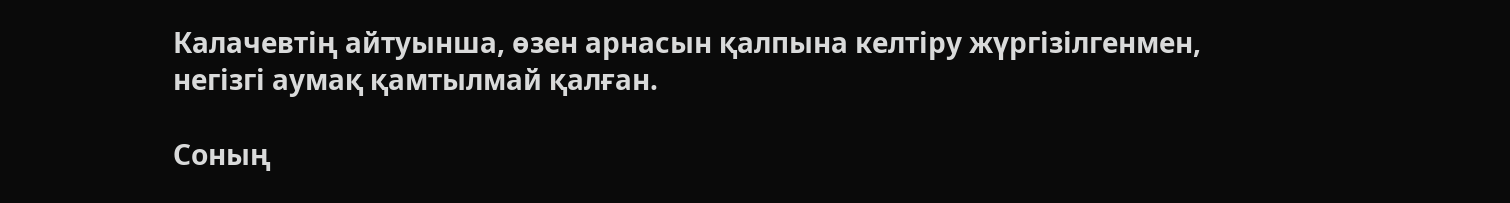Калачевтің айтуынша, өзен арнасын қалпына келтіру жүргізілгенмен, негізгі аумақ қамтылмай қалған.

Соның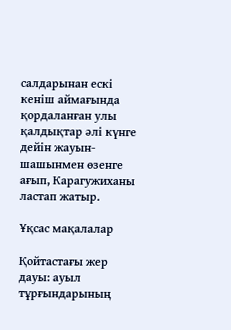салдарынан ескі кеніш аймағында қордаланған улы қалдықтар әлі күнге дейін жауын-шашынмен өзенге ағып, Карагужиханы ластап жатыр.

Ұқсас мақалалар

Қойтастағы жер дауы: ауыл тұрғындарының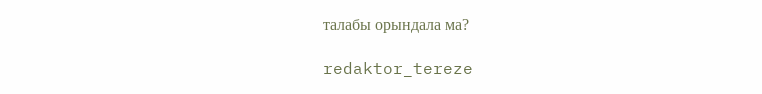талабы орындала ма?

redaktor_tereze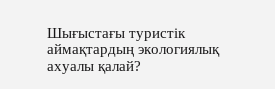Шығыстағы туристік аймақтардың экологиялық ахуалы қалай?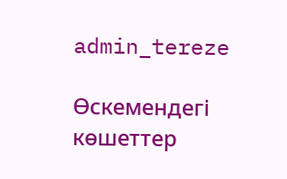admin_tereze

Өскемендегі көшеттер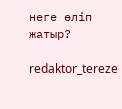неге өліп жатыр?

redaktor_tereze